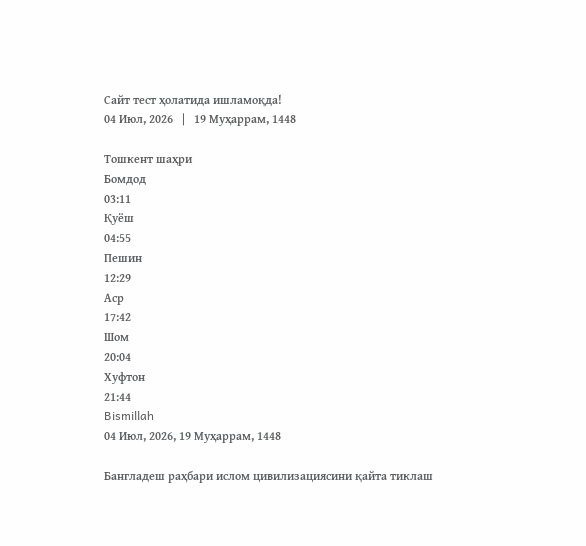Сайт тест ҳолатида ишламоқда!
04 Июл, 2026   |   19 Муҳаррам, 1448

Тошкент шаҳри
Бомдод
03:11
Қуёш
04:55
Пешин
12:29
Аср
17:42
Шом
20:04
Хуфтон
21:44
Bismillah
04 Июл, 2026, 19 Муҳаррам, 1448

Бангладеш раҳбари ислом цивилизациясини қайта тиклаш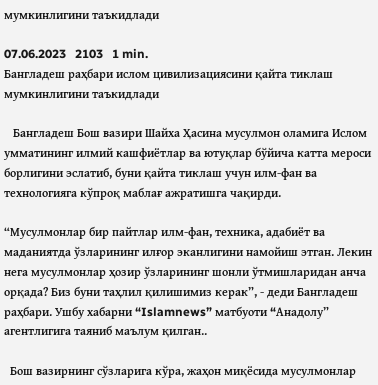мумкинлигини таъкидлади

07.06.2023   2103   1 min.
Бангладеш раҳбари ислом цивилизациясини қайта тиклаш мумкинлигини таъкидлади

   Бангладеш Бош вазири Шайха Ҳасина мусулмон оламига Ислом умматининг илмий кашфиётлар ва ютуқлар бўйича катта мероси борлигини эслатиб, буни қайта тиклаш учун илм-фан ва технологияга кўпроқ маблағ ажратишга чақирди.

“Мусулмонлар бир пайтлар илм-фан, техника, адабиёт ва маданиятда ўзларининг илғор эканлигини намойиш этган. Лекин нега мусулмонлар ҳозир ўзларининг шонли ўтмишларидан анча орқада? Биз буни таҳлил қилишимиз керак”, - деди Бангладеш раҳбари. Ушбу хабарни “Islamnews” матбуоти “Aнадолу” агентлигига таяниб маълум қилган..

  Бош вазирнинг сўзларига кўра, жаҳон миқёсида мусулмонлар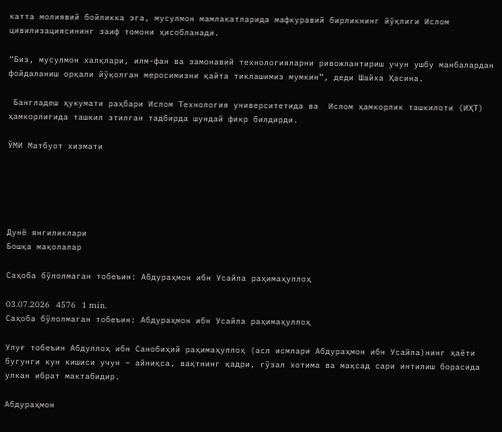катта молиявий бойликка эга, мусулмон мамлакатларида мафкуравий бирликнинг йўқлиги Ислом цивилизациясининг заиф томони ҳисобланади.

“Биз, мусулмон халқлари, илм-фан ва замонавий технологияларни ривожлантириш учун ушбу манбалардан фойдаланиш орқали йўқолган меросимизни қайта тиклашимиз мумкин”, деди Шайха Ҳасина.

 Бангладеш ҳукумати раҳбари Ислом Технология университетида ва  Ислом ҳамкорлик ташкилоти (ИҲТ) ҳамкорлигида ташкил этилган тадбирда шундай фикр билдирди.

ЎМИ Матбуот хизмати





Дунё янгиликлари
Бошқа мақолалар

Саҳоба бўлолмаган тобеъин: Абдураҳмон ибн Усайла раҳимаҳуллоҳ

03.07.2026   4576   1 min.
Саҳоба бўлолмаган тобеъин: Абдураҳмон ибн Усайла раҳимаҳуллоҳ

Улуғ тобеъин Абдуллоҳ ибн Санобиҳий раҳимаҳуллоҳ (асл исмлари Абдураҳмон ибн Усайла)нинг ҳаёти бугунги кун кишиси учун – айниқса, вақтнинг қадри, гўзал хотима ва мақсад сари интилиш борасида улкан ибрат мактабидир.

Абдураҳмон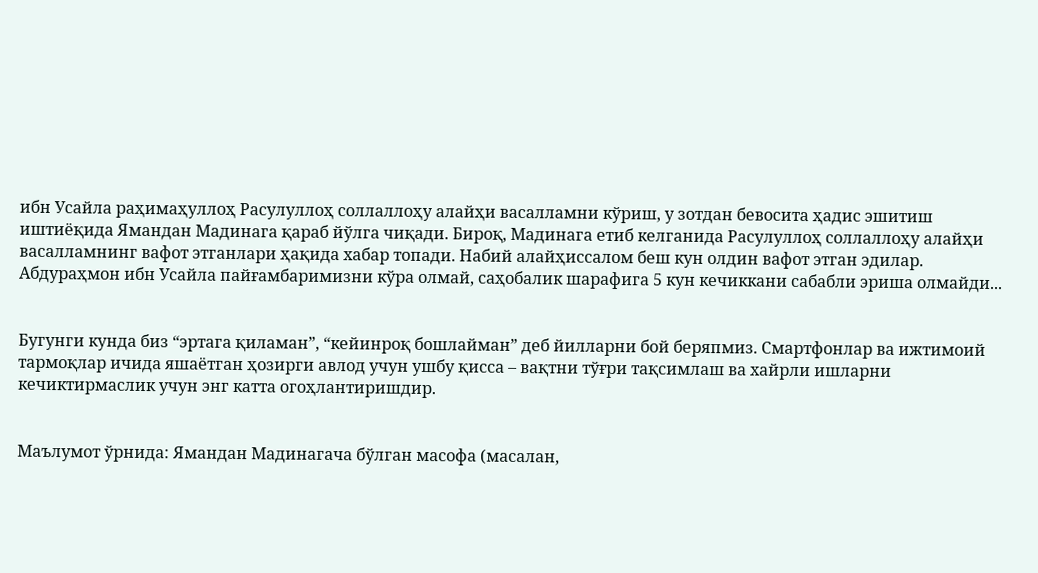ибн Усайла раҳимаҳуллоҳ Расулуллоҳ соллаллоҳу алайҳи васалламни кўриш, у зотдан бевосита ҳадис эшитиш иштиёқида Ямандан Мадинага қараб йўлга чиқади. Бироқ, Мадинага етиб келганида Расулуллоҳ соллаллоҳу алайҳи васалламнинг вафот этганлари ҳақида хабар топади. Набий алайҳиссалом беш кун олдин вафот этган эдилар. Абдураҳмон ибн Усайла пайғамбаримизни кўра олмай, саҳобалик шарафига 5 кун кечиккани сабабли эриша олмайди...


Бугунги кунда биз “эртага қиламан”, “кейинроқ бошлайман” деб йилларни бой беряпмиз. Смартфонлар ва ижтимоий тармоқлар ичида яшаётган ҳозирги авлод учун ушбу қисса – вақтни тўғри тақсимлаш ва хайрли ишларни кечиктирмаслик учун энг катта огоҳлантиришдир.


Маълумот ўрнида: Ямандан Мадинагача бўлган масофа (масалан,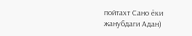пойтахт Сано ёки жанубдаги Адан)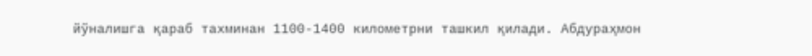йўналишга қараб тахминан 1100-1400 километрни ташкил қилади. Абдураҳмон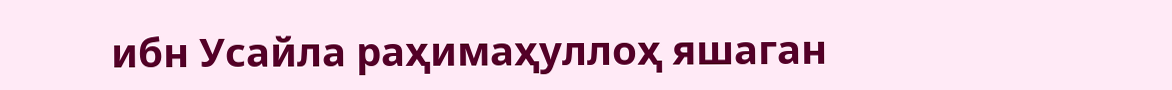ибн Усайла раҳимаҳуллоҳ яшаган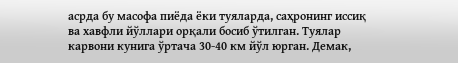асрда бу масофа пиёда ёки туяларда, cаҳронинг иссиқ ва хавфли йўллари орқали босиб ўтилган. Туялар карвони кунига ўртача 30-40 км йўл юрган. Демак,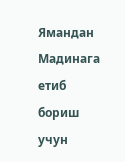Ямандан Мадинага етиб бориш учун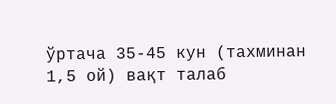ўртача 35-45 кун (тахминан 1,5 ой) вақт талаб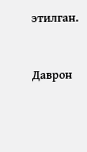этилган.



Даврон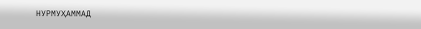НУРМУҲАММАД